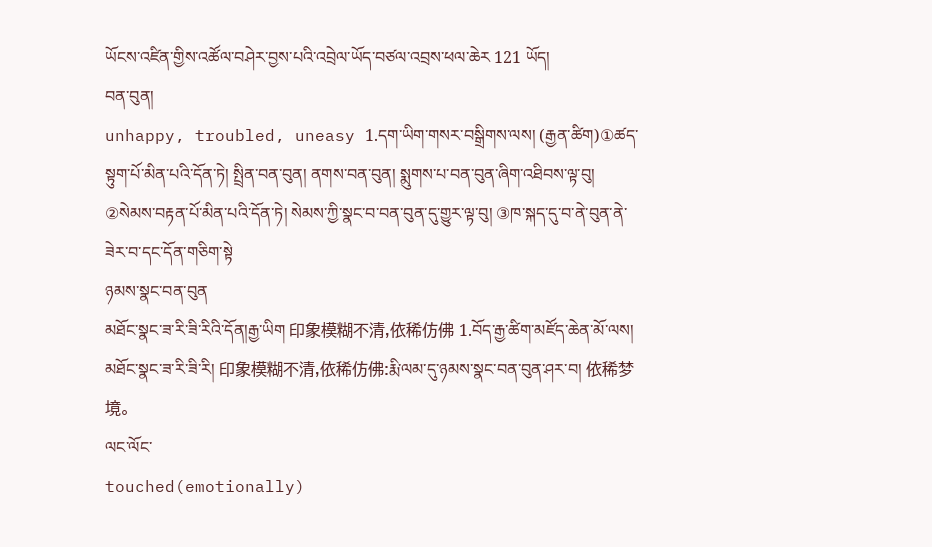ཡོངས་འཛིན་གྱིས་འཚོལ་བཤེར་བྱས་པའི་འབྲེལ་ཡོད་བཙལ་འབྲས་ཕལ་ཆེར 121 ཡོད།
བན་བུན།
unhappy, troubled, uneasy 1.དག་ཡིག་གསར་བསྒྲིགས་ལས། (རྒྱན་ཚིག)①ཚད་སྟུག་པོ་མིན་པའི་དོན་ཏེ། སྤྲིན་བན་བུན། ནགས་བན་བུན། སྨུགས་པ་བན་བུན་ཞིག་འཐིབས་ལྟ་བུ། ②སེམས་བརྟན་པོ་མིན་པའི་དོན་ཏེ། སེམས་ཀྱི་སྣང་བ་བན་བུན་དུ་གྱུར་ལྟ་བུ། ③ཁ་སྐད་དུ་བ་ནེ་བུན་ནེ་ཟེར་བ་དང་དོན་གཅིག་སྟེ
ཉམས་སྣང་བན་བུན
མཐོང་སྣང་ཟ་རི་ཟི་རིའི་དོན།རྒྱ་ཡིག 印象模糊不清,依稀仿佛 1.བོད་རྒྱ་ཚིག་མཛོད་ཆེན་མོ་ལས། མཐོང་སྣང་ཟ་རི་ཟི་རི། 印象模糊不清,依稀仿佛:རྨི་ལམ་དུ་ཉམས་སྣང་བན་བུན་ཤར་བ། 依稀梦境。
ལང་ལོང་
touched(emotionally)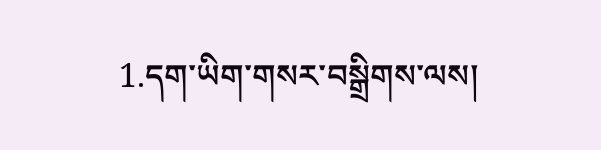1.དག་ཡིག་གསར་བསྒྲིགས་ལས།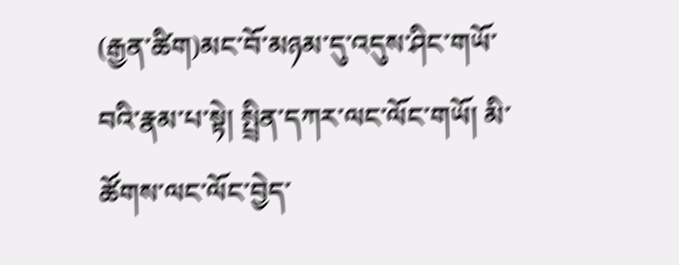(རྒྱན་ཚིག)མང་བོ་མཉམ་དུ་འདུས་ཤིང་གཡོ་བའི་རྣམ་པ་སྟེ། སྤྲིན་དཀར་ལང་ལོང་གཡོ། མི་ཚོགས་ལང་ལོང་བྱེད་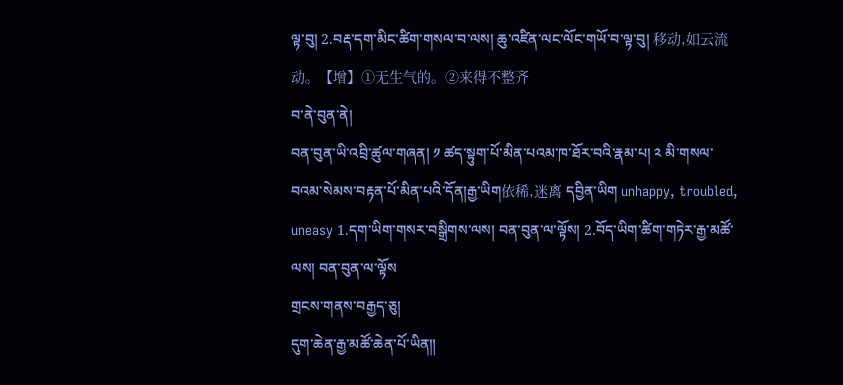ལྟ་བུ། 2.བརྡ་དག་མིང་ཚིག་གསལ་བ་ལས། ཆུ་འཛིན་ལང་ལོང་གཡོ་བ་ལྟ་བུ། 移动,如云流动。【增】①无生气的。②来得不整齐
བ་ནེ་བུན་ནེ།
བན་བུན་ཡི་འབྲི་ཚུལ་གཞན། ༡ ཚད་སྟུག་པོ་མིན་པའམ་ཁ་ཐོར་བའི་རྣམ་པ། ༢ མི་གསལ་བའམ་སེམས་བརྟན་པོ་མིན་པའི་དོན།རྒྱ་ཡིག依稀,迷离 དབྱིན་ཡིག unhappy, troubled, uneasy 1.དག་ཡིག་གསར་བསྒྲིགས་ལས། བན་བུན་ལ་ལྟོས། 2.བོད་ཡིག་ཚིག་གཏེར་རྒྱ་མཚོ་ལས། བན་བུན་ལ་ལྟོས
གྲངས་གནས་བརྒྱད་ཅུ།
དུག་ཆེན་རྒྱ་མཚོ་ཆེན་པོ་ཡིན༎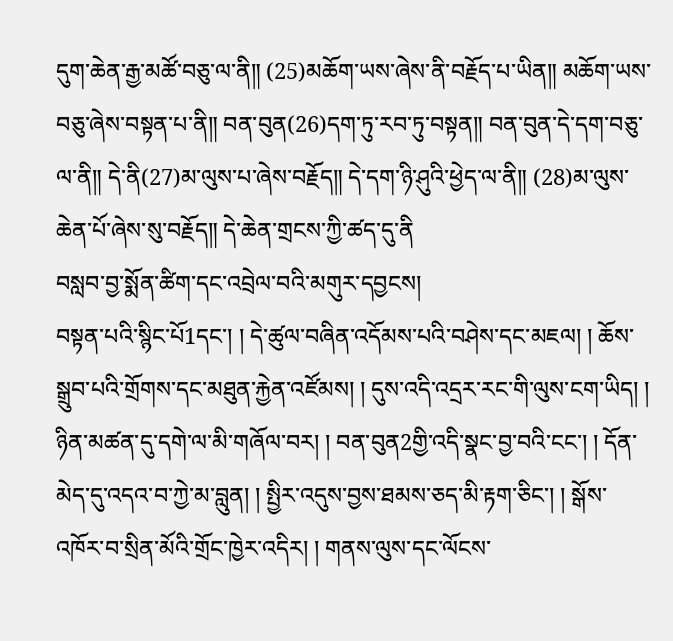དུག་ཆེན་རྒྱ་མཚོ་བཅུ་ལ་ནི༎ (25)མཆོག་ཡས་ཞེས་ནི་བརྗོད་པ་ཡིན༎ མཆོག་ཡས་བཅུ་ཞེས་བསྟན་པ་ནི༎ བན་བུན(26)དག་ཏུ་རབ་ཏུ་བསྟན༎ བན་བུན་དེ་དག་བཅུ་ལ་ནི༎ དེ་ནི(27)མ་ལུས་པ་ཞེས་བརྗོད༎ དེ་དག་ཉི་ཤུའི་ཕྱེད་ལ་ནི༎ (28)མ་ལུས་ཆེན་པོ་ཞེས་སུ་བརྗོད༎ དེ་ཆེན་གྲངས་ཀྱི་ཚད་དུ་ནི
བསླབ་བྱ་སྨོན་ཚིག་དང་འབྲེལ་བའི་མགུར་དབྱངས།
བསྟན་པའི་སྙིང་པོ1དང་། ། དེ་ཚུལ་བཞིན་འདོམས་པའི་བཤེས་དང་མཇལ། ། ཆོས་སྒྲུབ་པའི་གྲོགས་དང་མཐུན་རྐྱེན་འཛོམས། ། དུས་འདི་འདྲར་རང་གི་ལུས་ངག་ཡིད། ། ཉིན་མཚན་དུ་དགེ་ལ་མི་གཞོལ་བར། ། བན་བུན2གྱི་འདི་སྣང་བྱ་བའི་ངང་། ། དོན་མེད་དུ་འདའ་བ་ཀྱེ་མ་བླུན། ། སྤྱིར་འདུས་བྱས་ཐམས་ཅད་མི་རྟག་ཅིང་། ། སྒོས་འཁོར་བ་སྲིན་མོའི་གྲོང་ཁྱེར་འདིར། ། གནས་ལུས་དང་ལོངས་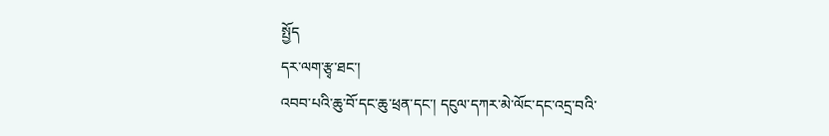སྤྱོད
དར་ལག་རྩྭ་ཐང་།
འབབ་པའི་ཆུ་བོ་དང་ཆུ་ཕྲན་དང་། དངུལ་དཀར་མེ་ལོང་དང་འདྲ་བའི་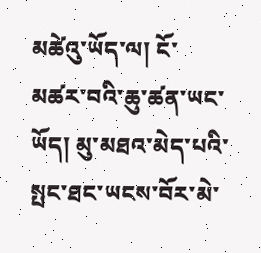མཚེའུ་ཡོད་ལ། ངོ་མཚར་བའི་ཆུ་ཚན་ཡང་ཡོད། མུ་མཐའ་མེད་པའི་སྤང་ཐང་ཡངས་བོར་མེ་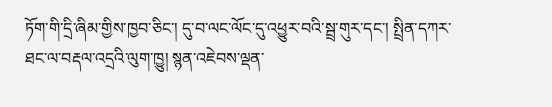ཏོག་གི་དྲི་ཞིམ་གྱིས་ཁྱབ་ཅིང་། དུ་བ་ལང་ལོང་དུ་འཕྱུར་བའི་སྦྲ་གུར་དང་། སྤྲིན་དཀར་ཐང་ལ་བརྡལ་འདྲའི་ལུག་ཁྱུ། སྙན་འཇེབས་ལྡན་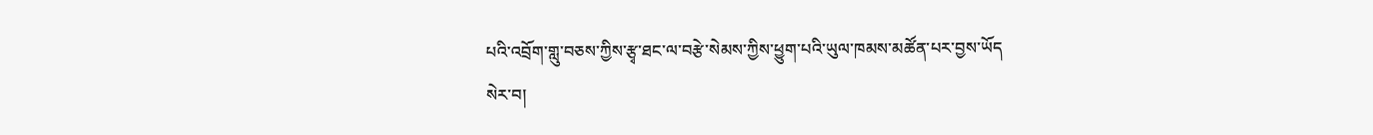པའི་འབྲོག་གླུ་བཅས་ཀྱིས་རྩྭ་ཐང་ལ་བརྩེ་སེམས་ཀྱིས་ཕྱུག་པའི་ཡུལ་ཁམས་མཚོན་པར་བྱས་ཡོད
སེར་བ།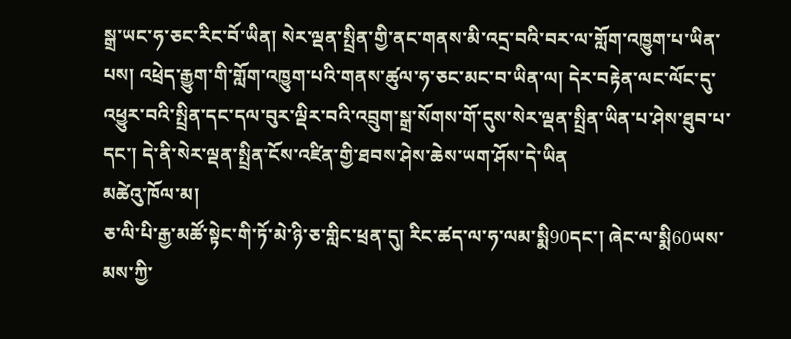སྒྲ་ཡང་ཧ་ཅང་རིང་བོ་ཡིན། སེར་ལྡན་སྤྲིན་གྱི་ནང་གནས་མི་འདྲ་བའི་བར་ལ་གློག་འཁྱུག་པ་ཡིན་པས། འཕྲེད་རྒྱུག་གི་གློག་འཁྱུག་པའི་གནས་ཚུལ་ཧ་ཅང་མང་བ་ཡིན་ལ། དེར་བརྟེན་ལང་ལོང་དུ་འཕྱུར་བའི་སྤྲིན་དང་དལ་བུར་ལྡིར་བའི་འབྲུག་སྒྲ་སོགས་གོ་དུས་སེར་ལྡན་སྤྲིན་ཡིན་པ་ཤེས་ཐུབ་པ་དང་། དེ་ནི་སེར་ལྡན་སྤྲིན་ངོས་འཛིན་གྱི་ཐབས་ཤེས་ཆེས་ཡག་ཤོས་དེ་ཡིན
མཚེའུ་ཁོལ་མ།
ཅ་ལི་པི་རྒྱ་མཚོ་སྟེང་གི་ཏོ་མེ་ཉི་ཅ་གླིང་ཕྲན་དུ། རིང་ཚད་ལ་ཧ་ལམ་སྨི90དང་། ཞེང་ལ་སྨི60ཡས་མས་ཀྱི་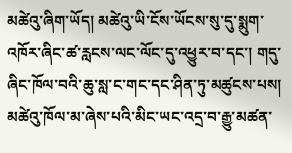མཚེའུ་ཞིག་ཡོད། མཚེའུ་ཡི་ངོས་ཡོངས་སུ་དུ་སྨུག་འཁོར་ཞིང་ཚ་རླངས་ལང་ལོང་དུ་འཕྱུར་བ་དང་། གདུ་ཞིང་ཁོལ་བའི་ཆུ་སླ་ང་གང་དང་ཤིན་ཏུ་མཚུངས་པས། མཚེའུ་ཁོལ་མ་ཞེས་པའི་མིང་ཡང་འདྲ་བ་རྒྱུ་མཚན་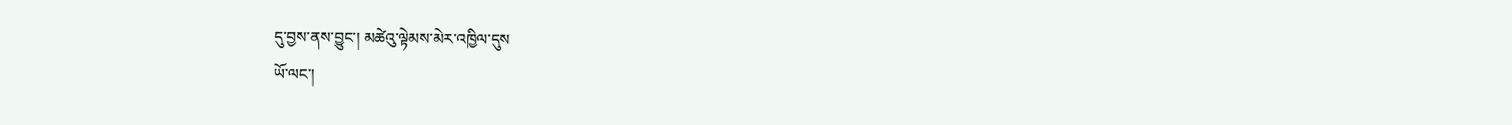དུ་བྱས་ནས་བྱུང་། མཚེའུ་ལྟེམས་མེར་འཁྱིལ་དུས
ཡོ་ལང་།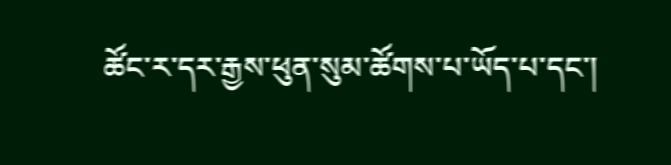ཚོང་ར་དར་རྒྱས་ཕུན་སུམ་ཚོགས་པ་ཡོད་པ་དང་།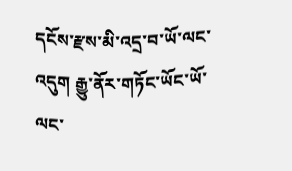དངོས་རྫས་མི་འདྲ་བ་ཡོ་ལང་འདུག རྒྱུ་ནོར་གཏོང་ཡོང་ཡོ་ལང་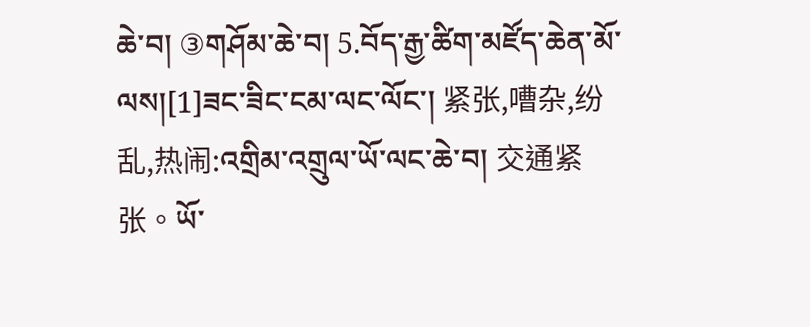ཆེ་བ། ③གཤོམ་ཆེ་བ། 5.བོད་རྒྱ་ཚིག་མཛོད་ཆེན་མོ་ལས།[1]ཟང་ཟིང་ངམ་ལང་ལོང་། 紧张,嘈杂,纷乱,热闹:འགྲིམ་འགྲུལ་ཡོ་ལང་ཆེ་བ། 交通紧张。ཡོ་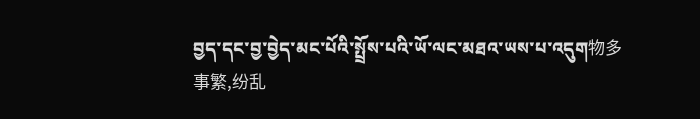བྱད་དང་བྱ་བྱེད་མང་པོའི་སྤྲོས་པའི་ཡོ་ལང་མཐའ་ཡས་པ་འདུག物多事繁,纷乱